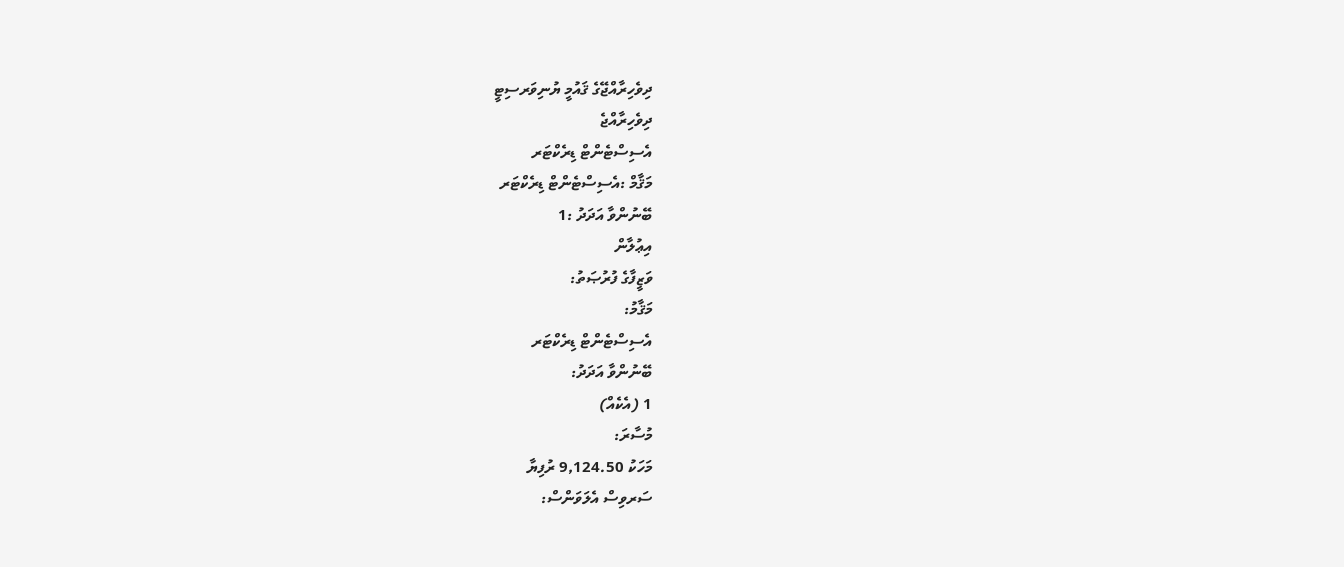ދިވެހިރާއްޖޭގެ ޤައުމީ ޔުނިވަރސިޓީ
ދިވެހިރާއްޖެ
އެސިސްޓެންޓް ޑިރެކްޓަރ
މަޤާމް :އެސިސްޓެންޓް ޑިރެކްޓަރ
ބޭނުންވާ އަދަދު :1
އިޢުލާން
ވަޒީފާގެ ފުރުޞަތު:
މަޤާމު:
އެސިސްޓެންޓް ޑިރެކްޓަރ
ބޭނުންވާ އަދަދު:
1 (އެކެއް)
މުސާރަ:
މަހަކު 9,124.50 ރުފިޔާ
ސަރވިސް އެލަވަންސް: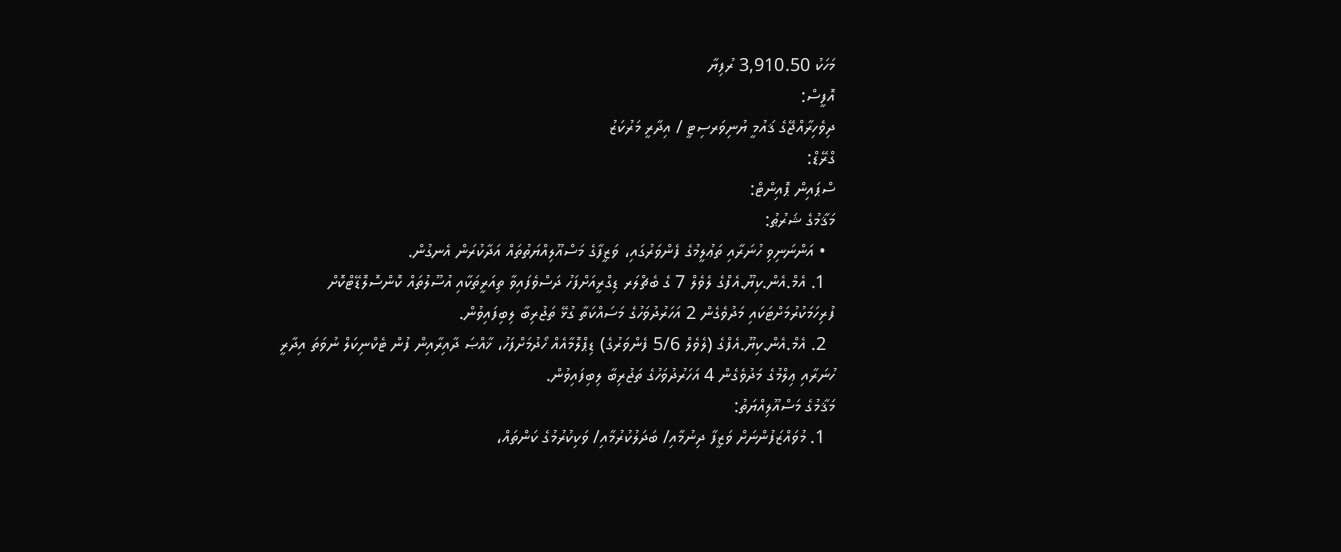މަހަކު 3,910.50 ރުފިޔާ
އޮފީސް:
ދިވެހިރާއްޖޭގެ ޤައުމީ ޔުނިވަރސިޓީ / އިދާރީ މަރުކަޒު
ގްރޭޑް:
ސްޕައިން ޕޮއިންޓް:
މަޤާމުގެ ޝަރުޠު:
  • އަންނަނިވި ހުނަރާއި ތަޢުލީމުގެ ފެންވަރުގައި، ވަޒީފާގެ މަސްއޫލިއްޔަތުތައް އަދާކުރަން އެނގުން.
  1. އެމް.އެން.ކިޔޫ.އެފްގެ ލެވެލް 7 ގެ ބެޗްލަރ ޑިގްރީއަށްފަހު ދަސްވެފައިވާ ތިއަރީތަކާއި އުސޫލުތައް ކޮންސޮލޮޑޭޓްކޮށް ފުރިހަމަކުރުމަށްޓަކައި މަދުވެގެން 2 އަހަރުދުވަހުގެ މަސައްކަތާ ގުޅޭ ތަޖުރިބާ ލިބިފައިވުން.
  2. އެމް.އެން.ކިޔޫ.އެފްގެ (ލެވެލް 5/6 ފެންވަރުގެ) ޑިޕްލޮމާއެއް ހޯދުމަށްފަހު، ޚާއްޞަ ދާއިރާއިން ފުން ޓެކްނިކަލް ނުވަތަ އިދާރީ ހުނަރާއި ޢިލްމުގެ މަދުވެގެން 4 އަހަރުދުވަހުގެ ތަޖުރިބާ ލިބިފައިވުން.
މަޤާމުގެ މަސްއޫލިއްޔަތު:
  1. މުވައްޒަފުންނަށް ވަޒީފާ ދިނުމާއި/ ބަދަލުކުރުމާއި/ ވަކިކުރުމުގެ ކަންތައް،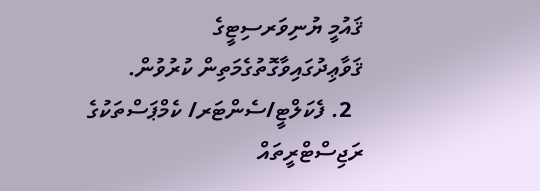ޤައުމީ ޔުނިވަރސިޓީގެ ޤަވާޢިދުގައިވާގޮތުގެމަތިން ކުރުވުން.
  2. ފެކަލްޓީ/ސެންޓަރ/ ކެމްޕަސްތަކުގެ ރަޖިސްޓްރީތައް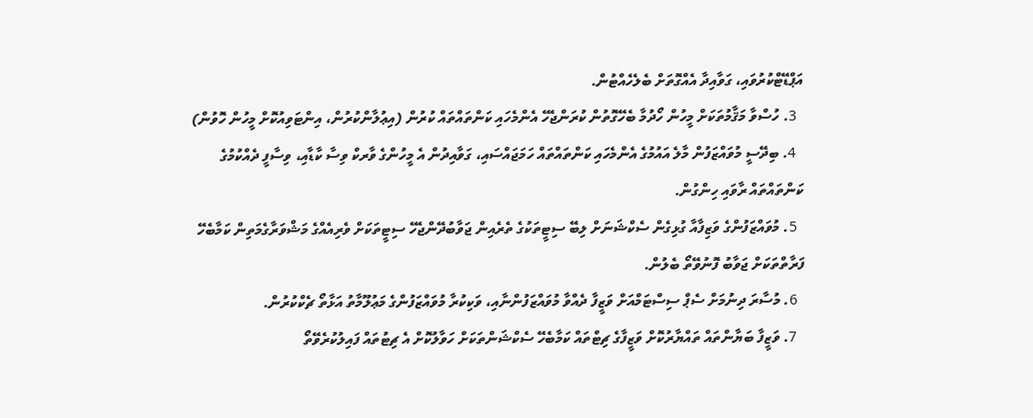އަޕްޑޭޓްކުރުވައި، ގަވާއިދާ އެއްގޮތަށް ބެލެހެއްޓުން.
  3. ހުސްވާ މަޤާމުތަކަށް މީހުން ހޯދުމާ ބެހޭގޮތުން ކުރަންޖެހޭ އެންމެހައި ކަންތައްތައް ކުރުން (އިޢުލާންކުރުން، އިންޓަވިއުކޮށް މީހުން ހޮވުން)
  4. ބިދޭސީ މުވައްޒަފުން މާލެ އައުމުގެ އެންމެހައި ކަންތައްތައް ހަމަޖައްސައި، ގަވާއިދުން އެ މީހުންގެ ވާރކް ވިސާ ކާޑާއި، ވިސާފީ ދެއްކުމުގެ ކަންތައްތައް ރާވައި ހިންގުން.
  5. މުވައްޒަފުންގެ ވަޒިފާއާ ގުޅިގެން ސެކްޝަނަށް ލިބޭ ސިޓީތަކުގެ ތެރެއިން ޖަވާބުދޭންޖެހޭ ސިޓީތަކަށް ވެރިއެއްގެ މަޝްވަރާގެމަތިން ކަމާބެހޭ ފަރާތްތަކަށް ޖަވާބު ފޮނުވޭތޯ ބެލުން.
  6. މުސާރަ ދިނުމަށް ސެޕް ސިސްޓަމްއަށް ވަޒީފާ ދެއްވާ މުވައްޒަފުންނާއި، ވަކިކުރާ މުވައްޒަފުންގެ މަޢުލޫމާތު އަޅާތޯ ޗެކްކުރުން.
  7. ވަޒީފާ ބަޔާންތައް ތައްޔާރުކޮށް ވަޒީފާގެ ޗިޓްތައް ކަމާބެހޭ ސެކްޝަންތަކަށް ހަވާލުކޮށް އެ ޗިޓުތައް ފައިލުކުރެވޭތޯ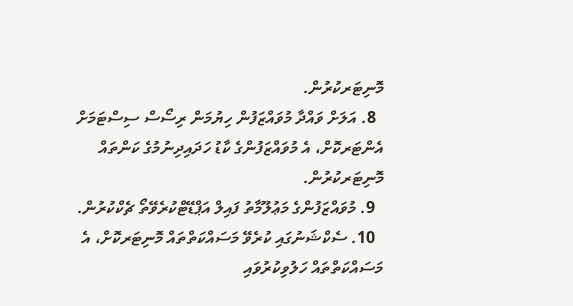މޮނިޓަރކުރުން.
  8. އަލަށް ވައްދާ މުވައްޒަފުން ހިޔުމަން ރިސޯސް ސިސްޓަމަށް އެންޓަރކޮށް، އެ މުވައްޒަފުންގެ ކާޑު ހަދައިދިނުމުގެ ކަންތައް މޮނިޓަރކުރުން.
  9. މުވައްޒަފުންގެ މަޢުލޫމާތު ފައިލް އަޕްޑޭޓްކުރެވޭތޯ ޗެކްކުރުން.
  10. ސެކްޝަނުގައި ކުރެވޭ މަސައްކަތްތައް މޮނިޓަރކޮށް، އެ މަސައްކަތްތައް ހަލުވިކުރުވައި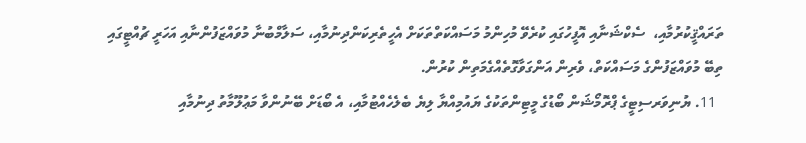ތަރައްޤީކުރުމާއި،  ސެކްޝަނާއި އޮފީހުގައި ކުރެވޭ މުހިންމު މަސައްކަތްތަކަށް އެހީތެރިކަންދިނުމާއި، ސަލާމްބުނާ މުވައްޒަފުންނާއި އަހަރީ ޗުއްޓީގައި ތިބޭ މުވައްޒަފުންގެ މަސައްކަތް، ވެރިން އަންގަވާގޮތެއްގެމަތިން ކުރުން.
  11. ޔުނިވަރސިޓީގެ ޕްރޮމޯޝަން ބޯޑުގެ މީޓިންތަކުގެ ޔައުމިއްޔާ ލިޔެ ބެލެހެއްޓުމާއި، އެ ބޯޑަށް ބޭނުންވާ މަޢުލޫމާތު ދިނުމާއި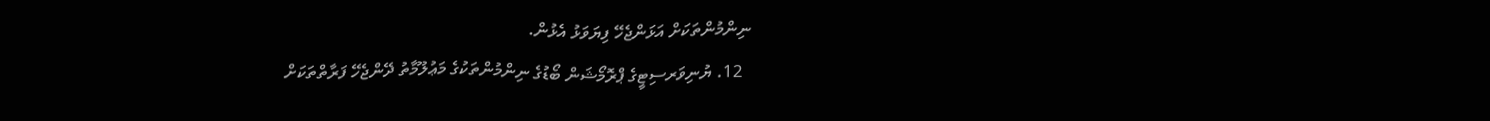ނިންމުންތަކަށް އަޅަންޖެހޭ ފިޔަވަޅު އެޅުން.
  12. ޔުނިވަރސިޓީގެ ޕްރޮމޯޝަން ބޯޑުގެ ނިންމުންތަކުގެ މަޢުލޫމާތު ދޭންޖެހޭ ފަރާތްތަކަށް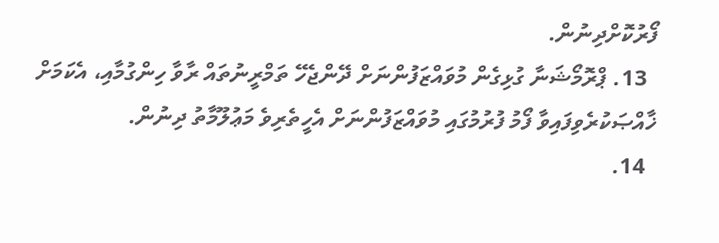ފޯރުކޮށްދިނުން.
  13. ޕްރޮމޯޝަނާ ގުޅިގެން މުވައްޒަފުންނަށް ދޭންޖެހޭ ތަމްރީނުތައް ރާވާ ހިންގުމާއި، އެކަމަށް ޚާއްޞަކުރެވިފައިވާ ފޯމު ފުރުމުގައި މުވައްޒަފުންނަށް އެހީތެރިވެ މަޢުލޫމާތު ދިނުން.
  14.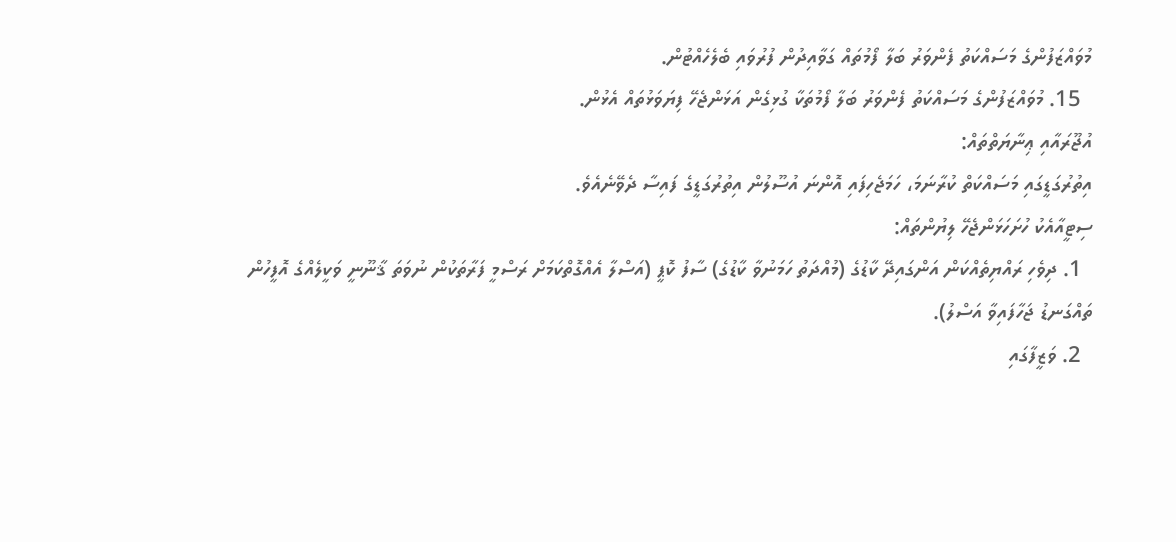މުވައްޒަފުންގެ މަސައްކަތު ފެންވަރު ބަލާ ފޯމުތައް ގަވާއިދުން ފުރުވައި ބެލެހެއްޓުން.
  15. މުވައްޒަފުންގެ މަސައްކަތު ފެންވަރު ބަލާ ފޯމުތަކާ ގުޅިގެން އަޅަންޖެހޭ ފިޔަވަޅުތައް އެޅުން.
އުޖޫރައާއި ޢިނާޔަތްތައް:
އިތުރުގަޑީގައި މަސައްކަތް ކުރާނަމަ، ހަމަޖެހިފައި އޮންނަ އުސޫލުން އިތުރުގަޑީގެ ފައިސާ ދެވޭނެއެވެ.
ސިޓީއާއެކު ހުށަހަޅަންޖެހޭ ލިޔުންތައް:
  1. ދިވެހި ރައްޔިތެއްކަން އަންގައިދޭ ކާޑުގެ (މުއްދަތު ހަމަނުވާ ކާޑުގެ) ސާފު ކޮޕީ (އަސްލާ އެއްގޮތްކަމަށް ރަސްމީ ފަރާތަކުން ނުވަތަ ޤާނޫނީ ވަކީލެއްގެ އޮފީހުން ތައްގަނޑު ޖަހާފައިވާ އަސްލު).
  2. ވަޒީފާގައި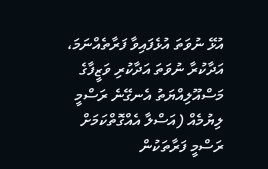އުޅޭ ނުވަތަ އުޅެފައިވާ ފަރާތެއްނަމަ، އަދާކުރާ ނުވަތަ އަދާކުރި ވަޒީފާގެ މަސްއޫލިއްޔަތު އެނގޭނެ ރަސްމީ ލިޔުމެއް (އަސްލާ އެއްގޮތްކަމަށް ރަސްމީ ފަރާތަކުން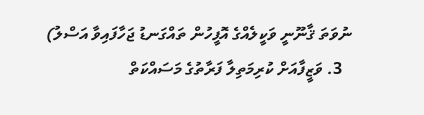ނުވަތަ ޤާނޫނީ ވަކީލެއްގެ އޮފީހުން ތައްގަނޑު ޖަހާފައިވާ އަސްލު)
  3. ވަޒީފާއަށް ކުރިމަތިލާ ފަރާތުގެ މަސައްކަތް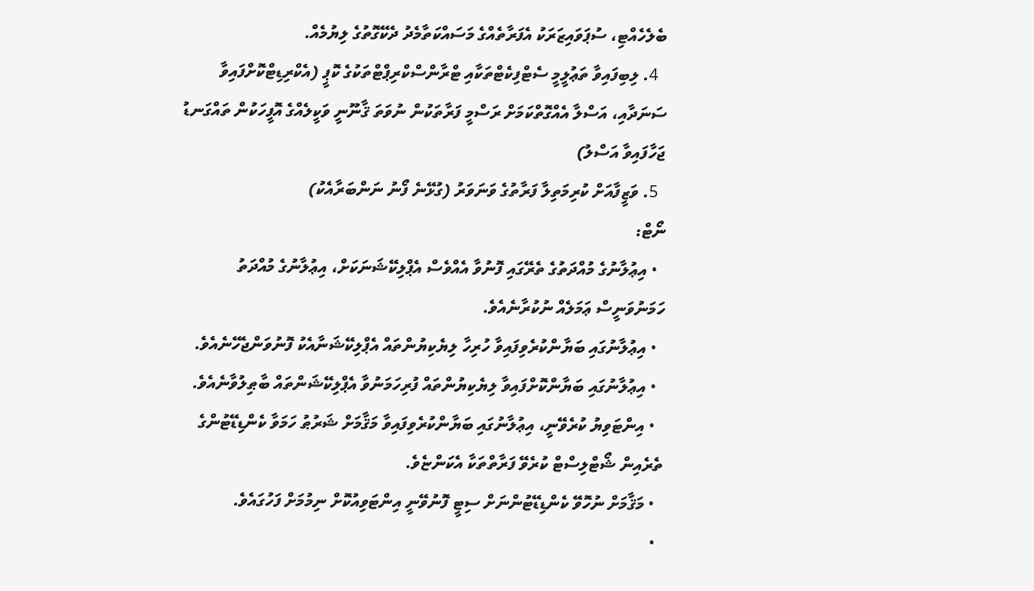ބެލެހެއްޓި، ސުޕަވައިޒަރަކު އެފަރާތެއްގެ މަސައްކަތާމެދު ދެކޭގޮތުގެ ލިޔުމެއް.
  4. ލިބިފައިވާ ތަޢުލީމީ ސެޓްފިކެޓްތަކާއި ޓްރާންސްކްރިޕްޓްތަކުގެ ކޮޕީ (އެކްރިޑިޓްކޮށްފައިވާ ސަނަދާއި، އަސްލާ އެއްގޮތްކަމަށް ރަސްމީ ފަރާތަކުން ނުވަތަ ޤާނޫނީ ވަކީލެއްގެ އޮފީހަކުން ތައްގަނޑު ޖަހާފައިވާ އަސްލު)
  5. ވަޒީފާއަށް ކުރިމަތިލާ ފަރާތުގެ ވަނަވަރު (ގުޅޭނެ ފޯނު ނަންބަރާއެކު)
ނޯޓް:
  • އިޢުލާނުގެ މުއްދަތުގެ ތެރޭގައި ފޮނުވާ އެއްވެސް އެޕްލިކޭޝަނަކަށް، އިޢުލާނުގެ މުއްދަތު ހަމަނުވަނީސް ޢަމަލެއް ނުކުރާނެއެވެ.
  • އިޢުލާނުގައި ބަޔާންކުރެވިފައިވާ ހުރިހާ ލިޔެކިޔުންތައް އެޕްލިކޭޝަނާއެކު ފޮނުވަންޖެހޭނެއެވެ.
  • އިޢުލާނުގައި ބަޔާންކޮށްފައިވާ ލިޔެކިޔުންތައް ފުރިހަމަނުވާ އެޕްލިކޭޝަންތައް ބާޠިލުވާނެއެވެ.
  • އިންޓަވިޔު ކުރެވޭނީ، އިޢުލާނުގައި ބަޔާންކުރެވިފައިވާ މަޤާމަށް ޝަރުޠު ހަމަވާ ކެންޑިޑޭޓުންގެ ތެރެއިން ޝޯޓްލިސްޓް ކުރެވޭ ފަރާތްތަކާ އެކަންޏެވެ.
  • މަޤާމަށް ނުހޮވޭ ކެންޑިޑޭޓުންނަށް ސިޓީ ފޮނުވޭނީ އިންޓަވިއުކޮށް ނިމުމަށް ފަހުގައެވެ.
  •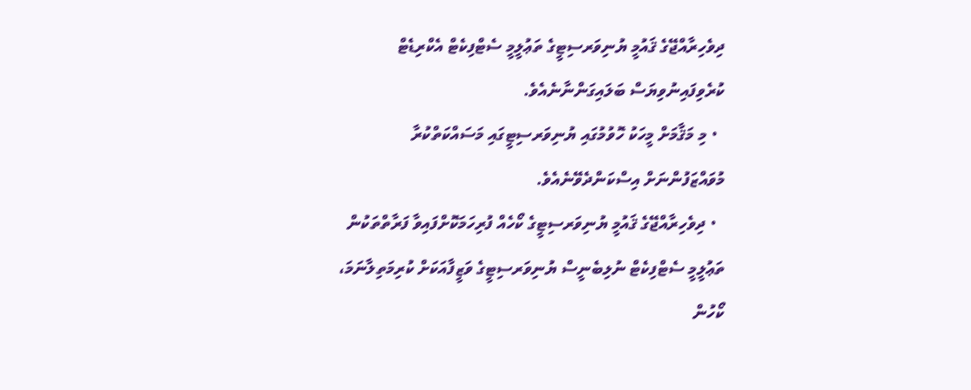ދިވެހިރާއްޖޭގެ ޤައުމީ ޔުނިވަރސިޓީގެ ތަޢުލީމީ ސެޓްފިކެޓް އެކްރިޑެޓް ކުރެވިފައިނުވިޔަސް ބަލައިގަންނާނެއެވެ.
  • މި މަޤާމަށް މީހަކު ހޮވުމުގައި ޔުނިވަރސިޓީގައި މަސައްކަތްކުރާ މުވައްޒަފުންނަށް އިސްކަންދެވޭނެއެވެ.
  • ދިވެހިރާއްޖޭގެ ޤައުމީ ޔުނިވަރސިޓީގެ ކޯހެއް ފުރިހަމަކޮށްފައިވާ ފަރާތްތަކުން ތަޢުލީމީ ސެޓްފިކެޓް ނުލިބެނީސް ޔުނިވަރސިޓީގެ ވަޒީފާއަކަށް ކުރިމަތިލާނަމަ، ކޯހުން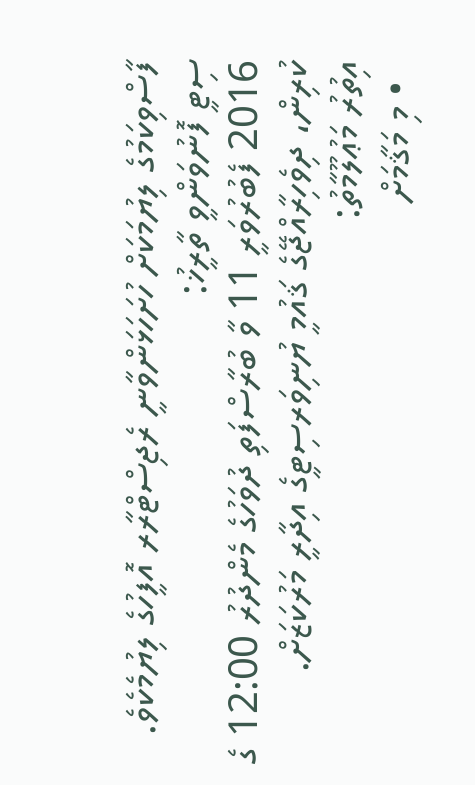ފާސްވިކަމުގެ ލިޔުމަކަށް ހުށަހަޅަންވާނީ ރެޖިސްޓްރާރ އޮފީހުގެ ލިޔުމެކެވެ.
ސިޓީ ފޮނުވަންވީ ތާރީޚު:
2016 ފެބުރުވަރީ 11 ވާ ބުރާސްފަތި ދުވަހުގެ މެންދުރު 12:00 ގެ ކުރިން، ދިވެހިރާއްޖޭގެ ޤައުމީ ޔުނިވަރސިޓީގެ އިދާރީ މަރުކަޒަށް.
އިތުރު މަޢުލޫމާތު:
  • މި މަޤާމަށް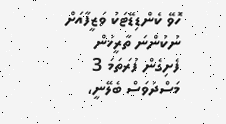ހޮވޭ ކެންޑިޑޭޓަކު ވަޒީފާއަށް ނުކުންނަ ތާރީޚުން ފެށިގެން ފުރަތަމަ 3 މަސްދުވަސް ބެލޭނީ،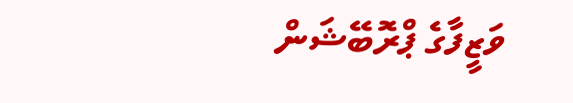ވަޒީފާގެ ޕްރޮބޭޝަން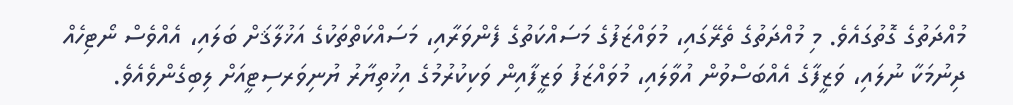މުއްދަތުގެ ގޮތުގައެވެ. މި މުއްދަތުގެ ތެރޭގައި، މުވައްޒަފުގެ މަސައްކަތުގެ ފެންވަރާއި، މަސައްކަތްތަކުގެ އަޚުލާޤަށް ބަލައި، އެއްވެސް ނޯޓިހެއް ދިނުމަކާ ނުލައި، ވަޒީފާގެ އެއްބަސްވުން އުވާލައި، މުވައްޒަފު ވަޒީފާއިން ވަކިކުރުމުގެ އިޚުތިޔާރު ޔުނިވަރސިޓީއަށް ލިބިގެންވެއެވެ.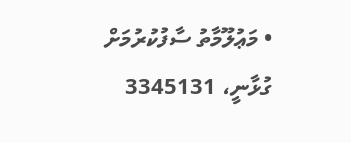• މަޢުލޫމާތު ސާފުކުރުމަށް ގުޅާނީ، 3345131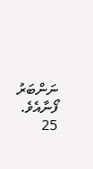ނަންބަރު ފޯނާއެވެ.
25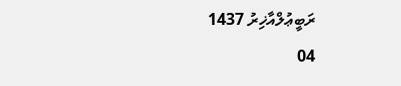ރަބީޢުލްއާޚިރު 1437
04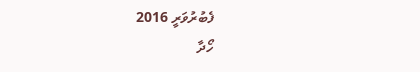ފެބުރުވަރީ 2016
ހޯދާ